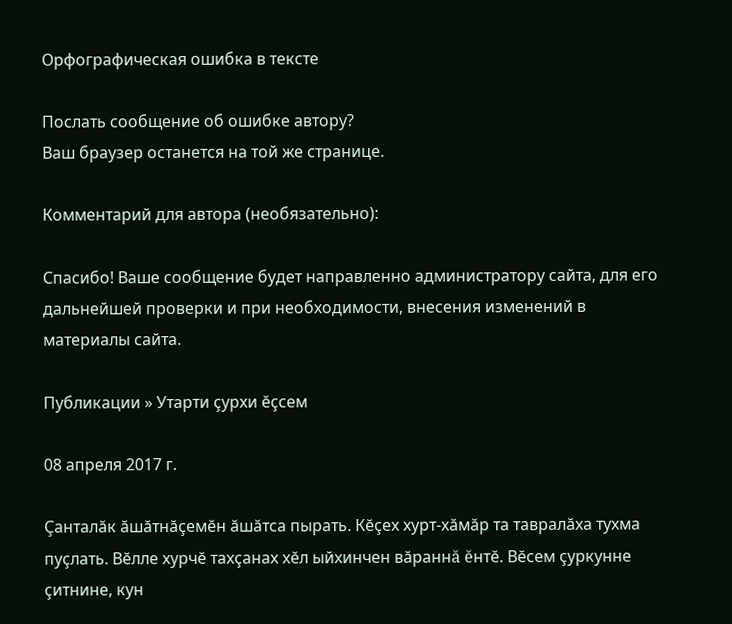Орфографическая ошибка в тексте

Послать сообщение об ошибке автору?
Ваш браузер останется на той же странице.

Комментарий для автора (необязательно):

Спасибо! Ваше сообщение будет направленно администратору сайта, для его дальнейшей проверки и при необходимости, внесения изменений в материалы сайта.

Публикации » Утарти çурхи ĕçсем

08 апреля 2017 г.

Çанталăк ăшăтнăçемĕн ăшăтса пырать. Кĕçех хурт-хăмăр та тавралăха тухма пуçлать. Вĕлле хурчĕ тахçанах хĕл ыйхинчен вăраннă ĕнтĕ. Вĕсем çуркунне çитнине, кун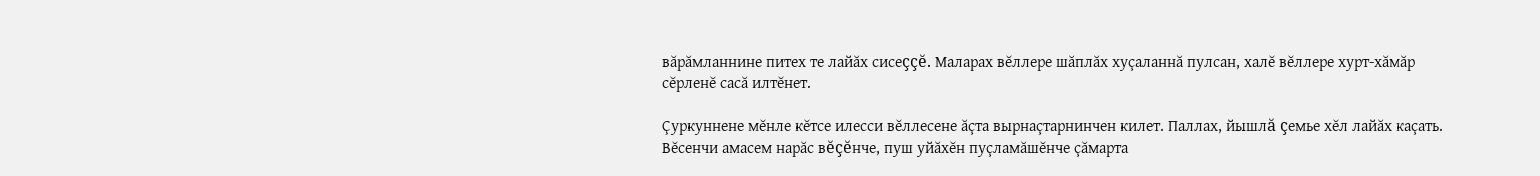вăрăмланнине питех те лайăх сисеççĕ. Маларах вĕллере шăплăх хуçаланнă пулсан, халĕ вĕллере хурт-хăмăр сĕрленĕ сасă илтĕнет.

Çуркуннене мĕнле кĕтсе илесси вĕллесене ăçта вырнаçтарнинчен килет. Паллах, йышлă çемье хĕл лайăх каçать. Вĕсенчи амасем нарăс вĕçĕнче, пуш уйăхĕн пуçламăшĕнче çăмарта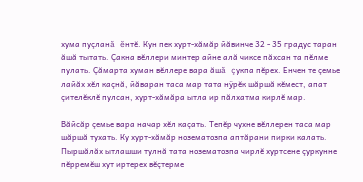хума пуçланă ĕнтĕ. Кун пек хурт-хăмăр йăвинче 32 - 35 градус таран ăшă тытать. Çакна вĕллери минтер айне алă чиксе пăхсан та пĕлме пулать. Çăмарта хуман вĕллере вара ăшă çукпа пĕрех. Енчен те çемье лайăх хĕл каçнă, йăваран таса мар тата нÿрĕк шăршă кĕмест, апат çителĕклĕ пулсан, хурт-хăмăра ытла ир пăлхатма кирлĕ мар.

Вăйсăр çемье вара начар хĕл каçать. Тепĕр чухне вĕллерен таса мар шăршă тухать. Ку хурт-хăмăр нозематозпа аптăрани пирки калать. Пыршăлăх ытлашши тулнă тата нозематозпа чирлĕ хуртсене çуркунне пĕрремĕш хут иртерех вĕçтерме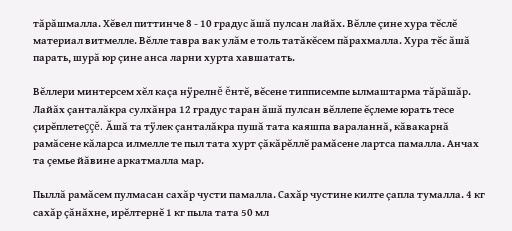тăрăшмалла. Хĕвел питтинче 8 - 10 градус ăшă пулсан лайăх. Вĕлле çине хура тĕслĕ материал витмелле. Вĕлле тавра вак улăм е толь татăкĕсем пăрахмалла. Хура тĕс ăшă парать, шурă юр çине анса ларни хурта хавшатать.

Вĕллери минтерсем хĕл каçа нÿрелнĕ ĕнтĕ, вĕсене типписемпе ылмаштарма тăрăшăр. Лайăх çанталăкра сулхăнра 12 градус таран ăшă пулсан вĕллепе ĕçлеме юрать тесе çирĕплетеççĕ. Ăшă та тÿлек çанталăкра пушă тата каяшпа вараланнă, кăвакарнă рамăсене кăларса илмелле те пыл тата хурт çăкăрĕллĕ рамăсене лартса памалла. Анчах та çемье йăвине аркатмалла мар.

Пыллă рамăсем пулмасан сахăр чусти памалла. Сахăр чустине килте çапла тумалла. 4 кг сахăр çăнăхне, ирĕлтернĕ 1 кг пыла тата 50 мл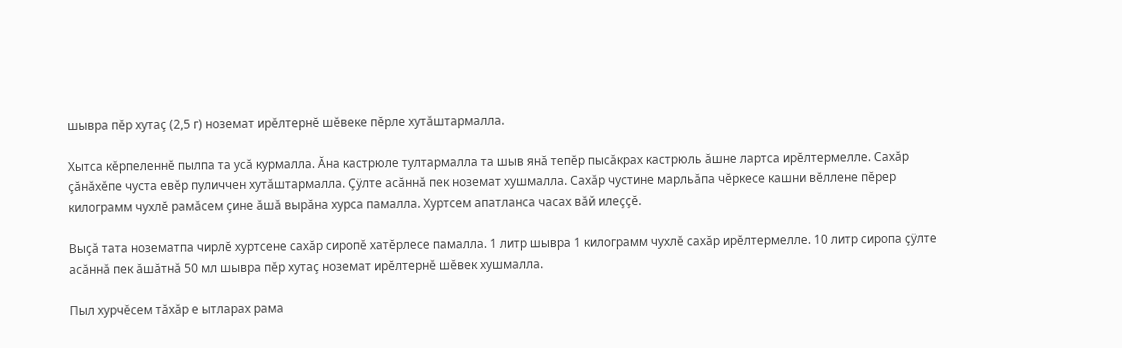шывра пĕр хутаç (2,5 г) ноземат ирĕлтернĕ шĕвеке пĕрле хутăштармалла.

Хытса кĕрпеленнĕ пылпа та усă курмалла. Ăна кастрюле тултармалла та шыв янă тепĕр пысăкрах кастрюль ăшне лартса ирĕлтермелле. Сахăр çăнăхĕпе чуста евĕр пуличчен хутăштармалла. Çÿлте асăннă пек ноземат хушмалла. Сахăр чустине марльăпа чĕркесе кашни вĕллене пĕрер килограмм чухлĕ рамăсем çине ăшă вырăна хурса памалла. Хуртсем апатланса часах вăй илеççĕ.

Выçă тата нозематпа чирлĕ хуртсене сахăр сиропĕ хатĕрлесе памалла. 1 литр шывра 1 килограмм чухлĕ сахăр ирĕлтермелле. 10 литр сиропа çÿлте асăннă пек ăшăтнă 50 мл шывра пĕр хутаç ноземат ирĕлтернĕ шĕвек хушмалла.

Пыл хурчĕсем тăхăр е ытларах рама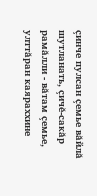çинче пулсан çемье вăйлă шутланать, çичĕ-сакăр рамăлли - вăтам çемье, улттăран каяраххине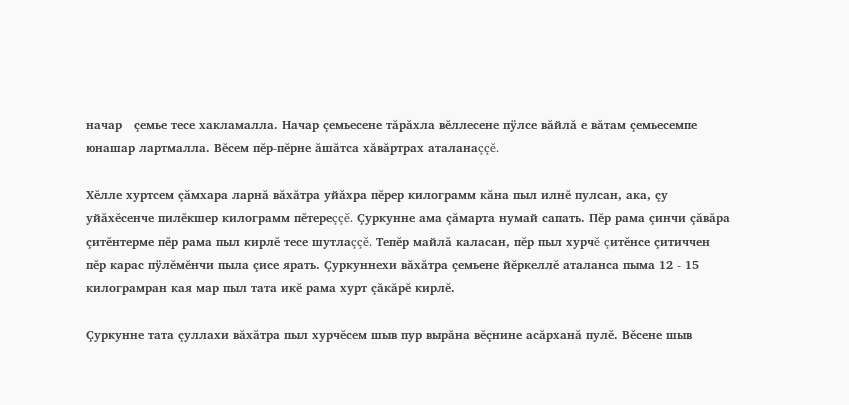начар   çемье тесе хакламалла. Начар çемьесене тăрăхла вĕллесене пÿлсе вăйлă е вăтам çемьесемпе юнашар лартмалла. Вĕсем пĕр-пĕрне ăшăтса хăвăртрах аталанаççĕ.

Хĕлле хуртсем çăмхара ларнă вăхăтра уйăхра пĕрер килограмм кăна пыл илнĕ пулсан, ака, çу уйăхĕсенче пилĕкшер килограмм пĕтереççĕ. Çуркунне ама çăмарта нумай сапать. Пĕр рама çинчи çăвăра çитĕнтерме пĕр рама пыл кирлĕ тесе шутлаççĕ. Тепĕр майлă каласан, пĕр пыл хурчĕ çитĕнсе çитиччен пĕр карас пÿлĕмĕнчи пыла çисе ярать. Çуркуннехи вăхăтра çемьене йĕркеллĕ аталанса пыма 12 - 15 килограмран кая мар пыл тата икĕ рама хурт çăкăрĕ кирлĕ.

Çуркунне тата çуллахи вăхăтра пыл хурчĕсем шыв пур вырăна вĕçнине асăрханă пулĕ. Вĕсене шыв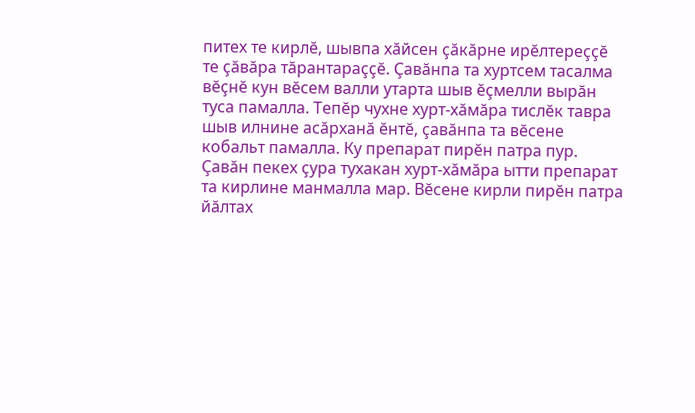питех те кирлĕ, шывпа хăйсен çăкăрне ирĕлтереççĕ те çăвăра тăрантараççĕ. Çавăнпа та хуртсем тасалма вĕçнĕ кун вĕсем валли утарта шыв ĕçмелли вырăн туса памалла. Тепĕр чухне хурт-хăмăра тислĕк тавра шыв илнине асăрханă ĕнтĕ, çавăнпа та вĕсене кобальт памалла. Ку препарат пирĕн патра пур. Çавăн пекех çура тухакан хурт-хăмăра ытти препарат та кирлине манмалла мар. Вĕсене кирли пирĕн патра йăлтах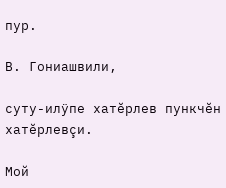пур.

В. Гониашвили,

суту-илÿпе хатĕрлев пункчĕн хатĕрлевçи.

Мой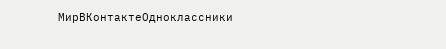МирВКонтактеОдноклассники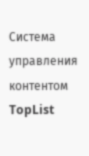Система управления контентом
TopList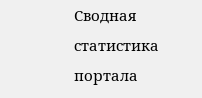Сводная статистика портала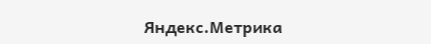Яндекс.Метрика